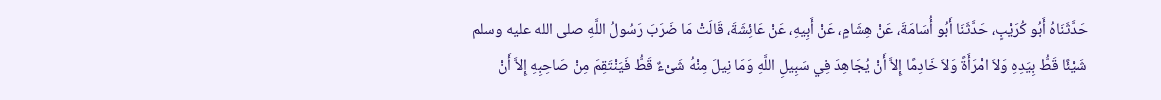حَدَّثَنَاهُ أَبُو كُرَيْبٍ، حَدَّثَنَا أَبُو أُسَامَةَ، عَنْ هِشَامٍ، عَنْ أَبِيهِ، عَنْ عَائِشَةَ، قَالَتْ مَا ضَرَبَ رَسُولُ اللَّهِ صلى الله عليه وسلم شَيْئًا قَطُّ بِيَدِهِ وَلاَ امْرَأَةً وَلاَ خَادِمًا إِلاَّ أَنْ يُجَاهِدَ فِي سَبِيلِ اللَّهِ وَمَا نِيلَ مِنْهُ شَىْءٌ قَطُّ فَيَنْتَقِمَ مِنْ صَاحِبِهِ إِلاَّ أَنْ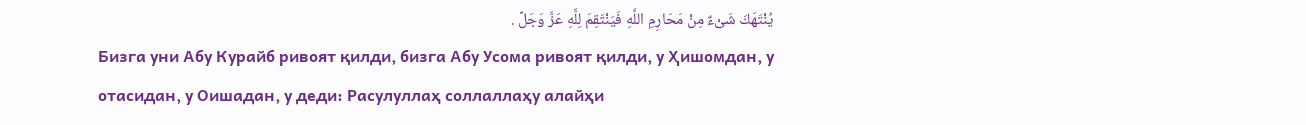يُنْتَهَكَ شَىْءٌ مِنْ مَحَارِمِ اللَّهِ فَيَنْتَقِمَ لِلَّهِ عَزَّ وَجَلَّ .
Бизга уни Абу Курайб ривоят қилди, бизга Абу Усома ривоят қилди, у Ҳишомдан, у отасидан, у Оишадан, у деди: Расулуллаҳ соллаллаҳу алайҳи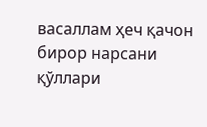васаллам ҳеч қачон бирор нарсани қўллари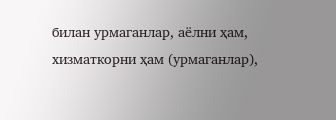билан урмаганлар, аёлни ҳам, хизматкорни ҳам (урмаганлар),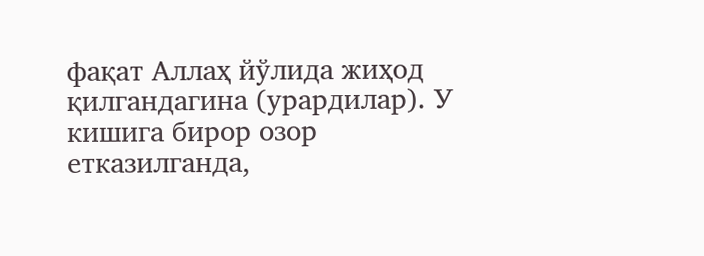фақат Аллаҳ йўлида жиҳод қилгандагина (урардилар). У кишига бирор озор етказилганда,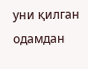уни қилган одамдан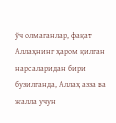ўч олмаганлар, фақат Аллаҳнинг ҳаром қилган нарсаларидан бири бузилганда, Аллаҳ азза ва жалла учун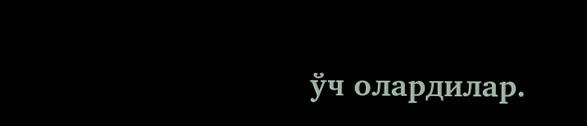ўч олардилар.